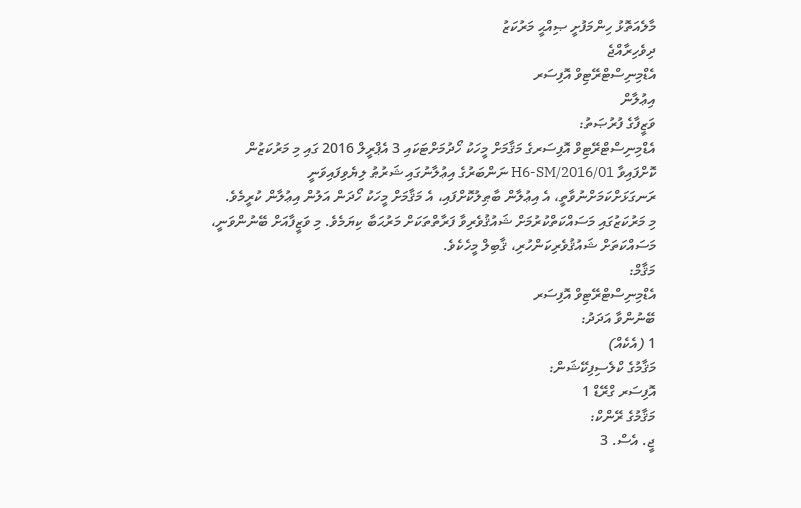މާލެއަތޮޅު ހިންމަފުށީ ޞިއްޙީ މަރުކަޒު
ދިވެހިރާއްޖެ
އެޑްމިނިސްޓްރޭޓިވް އޮފިސަރ
އިޢުލާން
ވަޒީފާގެ ފުރުޞަތު:
އެޑްމިނިސްޓްރޭޓިވް އޮފިސަރގެ މަޤާމަށް މީހަކު ހޯދުމަށްޓަކައި 3 އެޕްރީލް 2016 ގައި މި މަރުކަޒުން ކޮށްފައިވާ H6-SM/2016/01 ނަންބަރުގެ އިޢުލާނުގައި ޝަރުޠު ލިޔެވިފައިވަނީ ރަނގަޅަށްކަމަށްނުވާތީ، އެ އިޢުލާން ބާޠިލުކޮށްފައި، އެ މަޤާމަށް މީހަކު ހޯދަން އަލުން އިޢުލާން ކުރީމެވެ.
މި މަރުކަޒުގައި މަސައްކަތްކުރުމަށް ޝައުޤުވެރިވާ ފަރާތްތަކަށް މަރުޙަބާ ކިޔަމެވެ. މި ވަޒީފާއަށް ބޭނުންވަނީ، މަސައްކަތަށް ޝައުޤުވެރިކަންހުރި، ޤާބިލް މީހެކެވެ.
މަޤާމް:
އެޑްމިނިސްޓްރޭޓިވް އޮފިސަރ
ބޭނުންވާ އަދަދު:
1 (އެކެއް)
މަޤާމުގެ ކްލެސިފިކޭޝަން:
އޮފިސަރ ގްރޭޑް 1
މަޤާމުގެ ރޭންކް:
ޖީ. އެސް. 3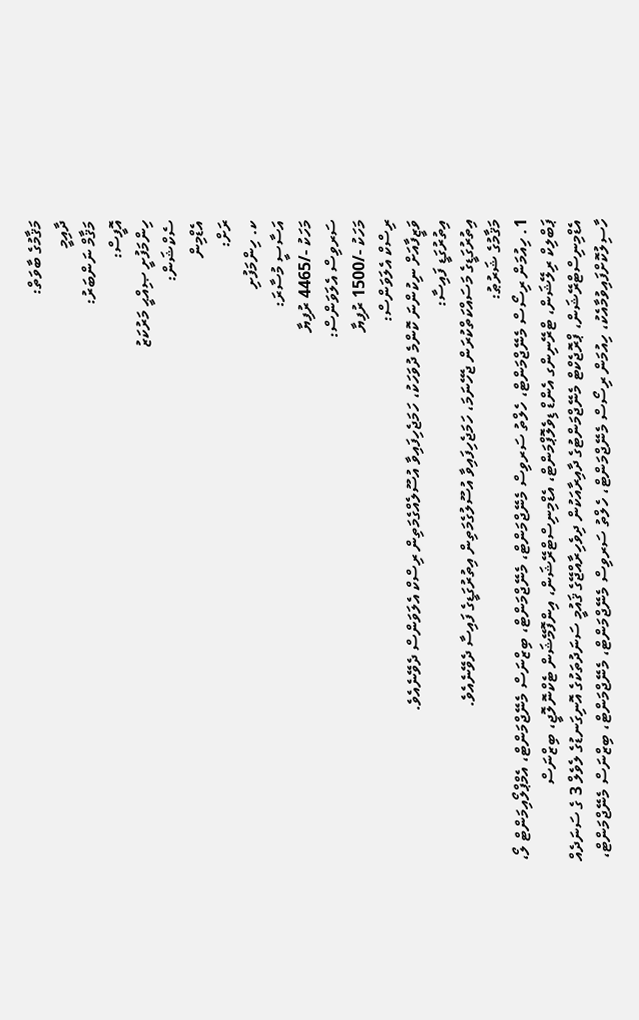މަޤާމުގެ ބާވަތް:
ދާއިމީ
މަޤާމް ނަންބަރު:
އޮފީސް:
ހިންމަފުށީ ޞިއްޙީ މަރުކަޒު
ސެކްޝަން:
އެޑްމިން
ރަށް:
ކ. ހިންމަފުށި
އަސާސީ މުސާރަ:
މަހަކު -/4465 ރުފިޔާ
ސަރވިސް އެލަވަންސް:
މަހަކު -/1500 ރުފިޔާ
ރިސްކް އެލަވަންސް:
ވަޒީފާއަށް ނިކުންނަ ކޮންމެ ދުވަހަކު، ހަމަޖެހިފައިވާ އުސޫލެއްގެމަތިން ރިސްކް އެލަވަންސް ދެވޭނެއެވެ.
އިތުރުގަޑީ ފައިސާ:
އިތުރުގަޑީގެ މަސައްކަތްކުރަން ޖެހޭނަމަ، ހަމަޖެހިފައިވާ އުސޫލުގެމަތިން އިތުރުގަޑީގެ ފައިސާ ދެވޭނެއެވެ.
މަޤާމުގެ ޝަރުޠު:
1. ހިއުމަން ރިސޯސް މެނޭޖްމަންޓް، ހެލްތު ސަރވިސް މެނޭޖްމަންޓް، މެނޭޖްމަންޓް، ބިޒްނަސް މެނޭޖްމަންޓް، އެމްޕްލޯއިމަންޓް ލޯ، ޕަބްލިކް ރިލޭޝަން، ޓްރޭނިންގ އެންޑް ޑިވެލޮޕްމަންޓް، އެޑްމިނިސްޓްރޭޝަން، އިންފޮމޭޝަން ޓެކްނޮލޮޖީ، ބިޒްނަސް އެޑްމިނިސްޓްރޭޝަން، ޕްރޮޖެކްޓް މެނޭޖްމަންޓުގެ ދާއިރާއަކުން ދިވެހިރާއްޖޭގެ ޤައުމީ ސަނަދުތަކުގެ އޮނިގަނޑުގެ ލެވެލް 3 ގެ ސަނަދެއް ހާސިލުކޮށްފައިވުމާއެކު، ހިއުމަން ރިސޯސް މެނޭޖްމަންޓް، ހެލްތު ސަރވިސް މެނޭޖްމަންޓް، މެނޭޖްމަންޓް، ބިޒްނަސް މެނޭޖްމަންޓް،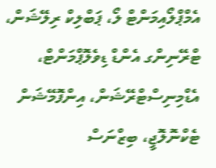އެމްޕްލޯއިމަންޓް ލޯ، ޕަބްލިކް ރިލޭޝަން، ޓްރޭނިންގ އެންޑް ޑިވެލޮޕްމަންޓް، އެޑްމިނިސްޓްރޭޝަން، އިންފޮމޭޝަން ޓެކްނޮލޮޖީ، ބިޒްނަސް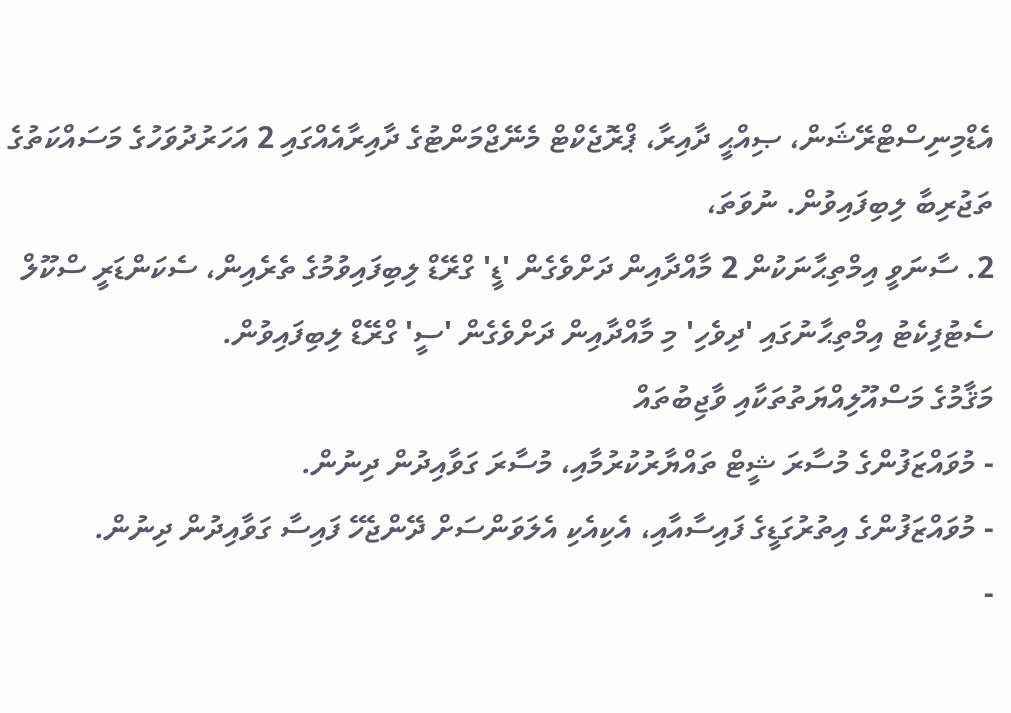އެޑްމިނިސްޓްރޭޝަން، ޞިއްޙީ ދާއިރާ، ޕްރޮޖެކްޓް މެނޭޖްމަންޓުގެ ދާއިރާއެއްގައި 2 އަހަރުދުވަހުގެ މަސައްކަތުގެ ތަޖުރިބާ ލިބިފައިވުން. ނުވަތަ،
2. ސާނަވީ އިމްތިޙާނަކުން 2 މާއްދާއިން ދަށްވެގެން 'ޑީ' ގްރޭޑް ލިބިފައިވުމުގެ ތެރެއިން، ސެކަންޑަރީ ސްކޫލް ސެޓުފިކެޓު އިމްތިޙާނުގައި 'ދިވެހި' މި މާއްދާއިން ދަށްވެގެން 'ސީ' ގްރޭޑް ލިބިފައިވުން.
މަޤާމުގެ މަސްއޫލިއްޔަތުތަކާއި ވާޖިބުތައް
- މުވައްޒަފުންގެ މުސާރަ ޝީޓް ތައްޔާރުކުރުމާއި، މުސާރަ ގަވާއިދުން ދިނުން.
- މުވައްޒަފުންގެ އިތުރުގަޑީގެ ފައިސާއާއި، އެކިއެކި އެލަވަންސަށް ދޭންޖެހޭ ފައިސާ ގަވާއިދުން ދިނުން.
-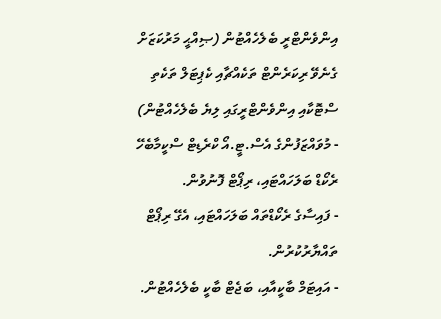އިންވެންޓްރީ ބެލެހެއްޓުން (ޞިއްޙީ މަރުކަޒަށް ގެނެވޭ ރިކަރެންޓް ތަކެއްޗާއި ކެޕިޓަލް ތަކެތި ސްޓޮކާއި އިންވެންޓްރީގައި ލިޔެ ބެލެހެއްޓުން)
- މުވައްޒަފުންގެ އެސް.ޓީ.އޯ ކްރެޑިޓް ސްކީމާބެހޭ ރެކޯޑް ބަލަހައްޓައި، ރިޕޯޓް ފޮނުވުން.
- ފައިސާގެ ރެކޯޑްތައް ބަލަހައްޓައި، އެގޭ ރިޕޯޓް ތައްޔާރުކުރުން.
- އައިޓަމް ބާކީއާއި، ބަޖެޓް ބާކީ ބެލެހެއްޓުން.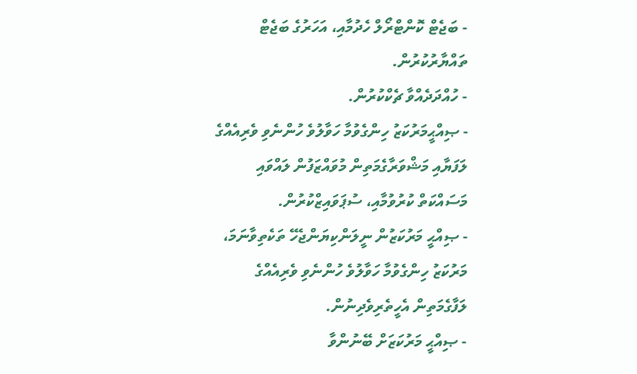- ބަޖެޓް ކޮންޓްރޯލް ހެދުމާއި، އަހަރުގެ ބަޖެޓް ތައްޔާރުކުރުން.
- ހުއްދަދެއްވާ ޗެކްކުރުން.
- ޞިއްޙީމަރުކަޒު ހިންގެވުމާ ހަވާލުވެ ހުންނެވި ވެރިއެއްގެ ލަފަޔާއި މަޝްވަރާގެމަތިން މުވައްޒަފުން ލައްވައި މަސައްކަތް ކުރުވުމާއި، ސުޕަވައިޒްކުރުން.
- ޞިއްޙީ މަރުކަޒުން ނީލަންކިޔަންޖެހޭ ތަކެތިވާނަމަ، މަރުކަޒު ހިންގެވުމާ ހަވާލުވެ ހުންނެވި ވެރިއެއްގެ ލަފާގެމަތިން އެހީތެރިވެދިނުން.
- ޞިއްޙީ މަރުކަޒަށް ބޭނުންވާ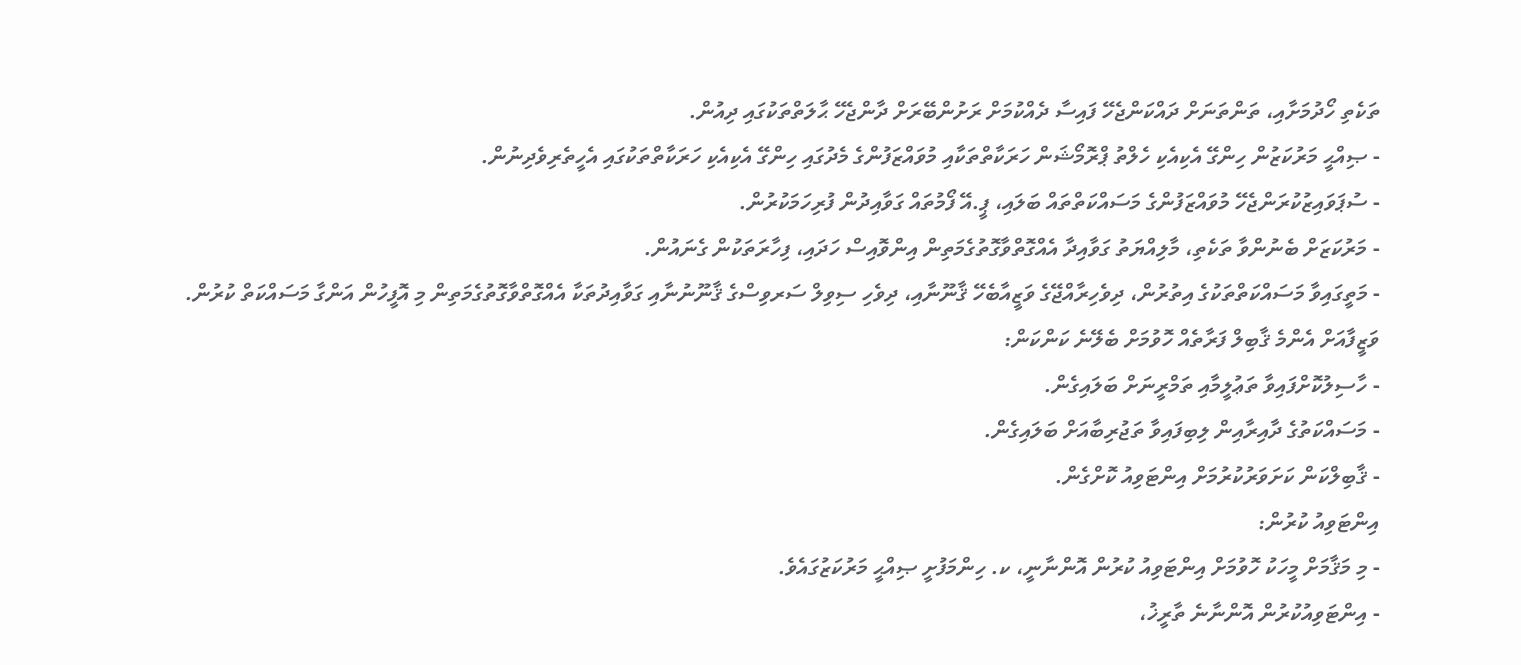ތަކެތި ހޯދުމަށާއި، ތަންތަނަށް ދައްކަންޖެހޭ ފައިސާ ދެއްކުމަށް ރަށުންބޭރަށް ދާންޖެހޭ ޙާލަތްތަކުގައި ދިއުން.
- ޞިއްޙީ މަރުކަޒުން ހިންގޭ އެކިއެކި ހެލްތު ޕްރޮމޯޝަން ހަރަކާތްތަކާއި މުވައްޒަފުންގެ މެދުގައި ހިންގޭ އެކިއެކި ހަރަކާތްތަކުގައި އެހީތެރިވެދިނުން.
- ސުޕަވައިޒުކުރަންޖެހޭ މުވައްޒަފުންގެ މަސައްކަތްތައް ބަލައި، ޕީ.އޭ ފޯމުތައް ގަވާއިދުން ފުރިހަމަކުރުން.
- މަރުކަޒަށް ބެނުންވާ ތަކެތި، މާލިއްޔަތު ގަވާއިދާ އެއްގޮތްވާގޮތުގެމަތިން އިންވޮއިސް ހަދައި، ފިހާރަތަކުން ގެނައުން.
- މަތީގައިވާ މަސައްކަތްތަކުގެ އިތުރުން، ދިވެހިރާއްޖޭގެ ވަޒީއާބެހޭ ޤާނޫނާއި، ދިވެހި ސިވިލް ސަރވިސްގެ ޤާނޫނުނާއި ގަވާއިދުތަކާ އެއްގޮތްވާގޮތުގެމަތިން މި އޮފީހުން އަންގާ މަސައްކަތް ކުރުން.
ވަޒީފާއަށް އެންމެ ޤާބިލް ފަރާތެއް ހޮވުމަށް ބެލޭނެ ކަންކަން:
- ހާސިލުކޮށްފައިވާ ތަޢުލީމާއި ތަމްރީނަށް ބަލައިގެން.
- މަސައްކަތުގެ ދާއިރާއިން ލިބިފައިވާ ތަޖުރިބާއަށް ބަލައިގެން.
- ޤާބިލްކަން ކަށަވަރުކުރުމަށް އިންޓަވިއު ކޮށްގެން.
އިންޓަވިއު ކުރުން:
- މި މަޤާމަށް މީހަކު ހޮވުމަށް އިންޓަވިއު ކުރުން އޮންނާނީ، ކ. ހިންމަފުށީ ޞިއްޙީ މަރުކަޒުގައެވެ.
- އިންޓަވިއުކުރުން އޮންނާނެ ތާރީޚު،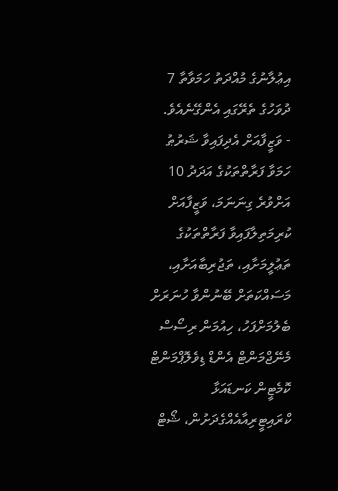އިޢުލާނުގެ މުއްދަތު ހަމަވާތާ 7 ދުވަހުގެ ތެރޭގައި އެންގޭނެއެވެ.
- ވަޒީފާއަށް އެދިފައިވާ ޝަރުޠު ހަމަވާ ފަރާތްތަކުގެ އަދަދު 10 އަށްވުރެ ގިނަނަމަ، ވަޒީފާއަށް ކުރިމަތިލާފައިވާ ފަރާތްތަކުގެ ތަޢުލީމަށާއި، ތަޖުރިބާއަށާއި، މަސައްކަތަށް ބޭނުންވާ ހުނަރަށް ބެލުމަށްފަހު، ހިއުމަން ރިސޯސް މެނޭޖްމަންޓް އެންޑް ޑިވެލޮޕްމަންޓް ކޮމެޓީން ކަނޑައަޅާ ކްރައިޓީރިއާއެއްގެދަށުން، ޝޯޓް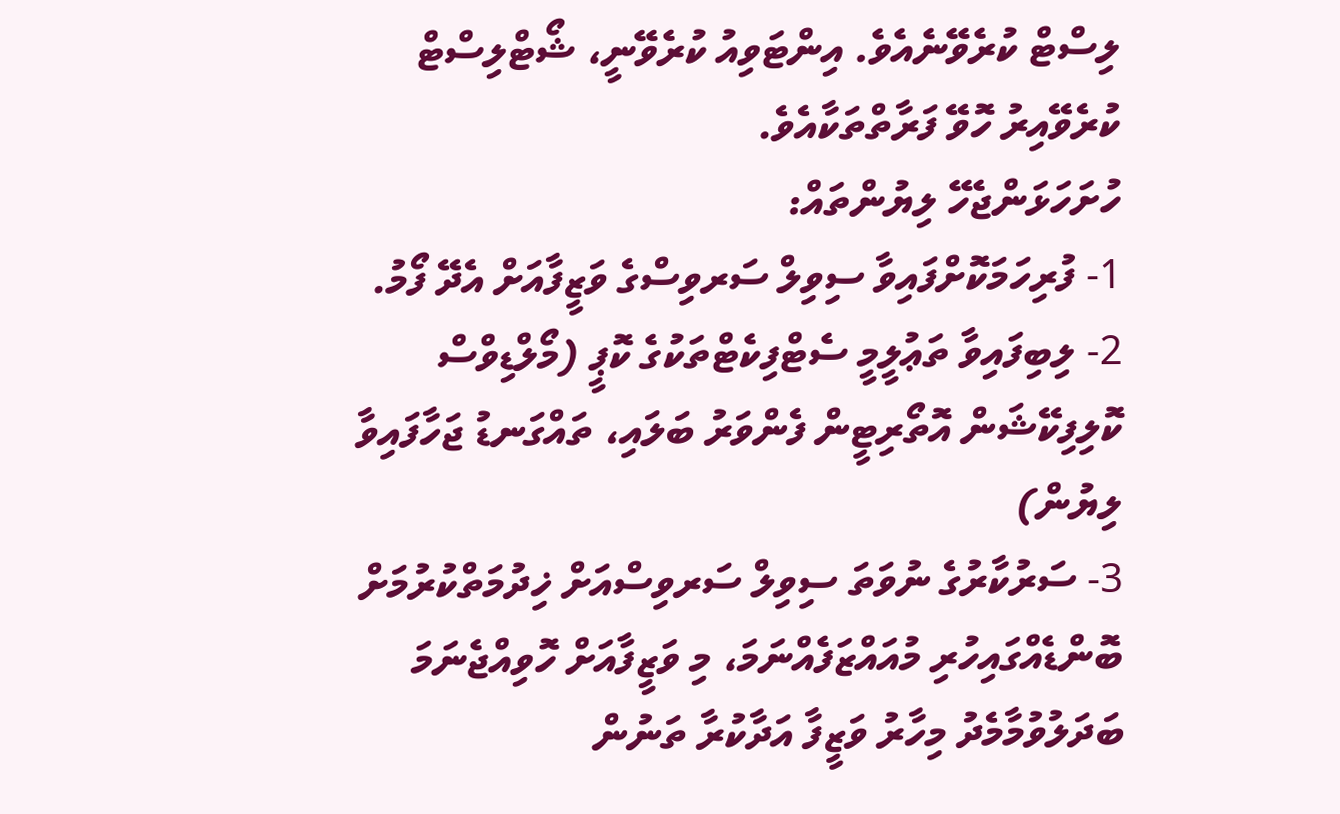ލިސްޓް ކުރެވޭނެއެވެ. އިންޓަވިއު ކުރެވޭނީ، ޝޯޓްލިސްޓް ކުރެވޭއިރު ހޮވޭ ފަރާތްތަކާއެވެ.
ހުށަހަޅަންޖެހޭ ލިޔުންތައް:
1- ފުރިހަމަކޮށްފައިވާ ސިވިލް ސަރވިސްގެ ވަޒީފާއަށް އެދޭ ފޯމު.
2- ލިބިފައިވާ ތަޢުލީމީ ސެޓްފިކެޓްތަކުގެ ކޮޕީ (މޯލްޑިވްސް ކޮލިފިކޭޝަން އޮތޯރިޓީން ފެންވަރު ބަލައި، ތައްގަނޑު ޖަހާފައިވާ ލިޔުން)
3- ސަރުކާރުގެ ނުވަތަ ސިވިލް ސަރވިސްއަށް ޚިދުމަތްކުރުމަށް ބޮންޑެއްގައިހުރި މުއައްޒަފެއްނަމަ، މި ވަޒީފާއަށް ހޮވިއްޖެނަމަ ބަދަލުވުމާމެދު މިހާރު ވަޒީފާ އަދާކުރާ ތަނުން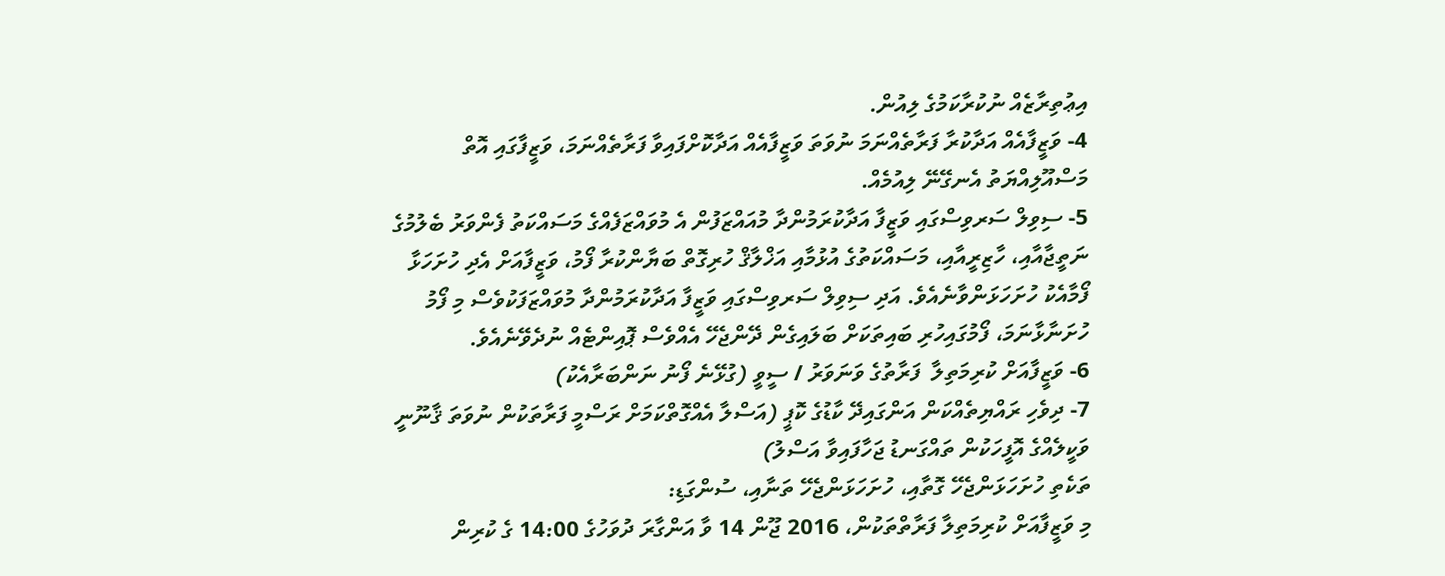އިޢުތިރާޒެއް ނުކުރާކަމުގެ ލިއުން.
4- ވަޒީފާއެއް އަދާކުރާ ފަރާތެއްނަމަ ނުވަތަ ވަޒީފާއެއް އަދާކޮށްފައިވާ ފަރާތެއްނަމަ، ވަޒީފާގައި އޮތް މަސްއޫލިއްޔަތު އެނގޭނޭ ލިއުމެއް.
5- ސިވިލް ސަރވިސްގައި ވަޒީފާ އަދާކުރަމުންދާ މުއައްޒަފުން އެ މުވައްޒަފެއްގެ މަސައްކަތު ފެންވަރު ބެލުމުގެ ނަތީޖާއާއި، ހާޒިރީއާއި، މަސައްކަތުގެ އުޅުމާއި އަޚްލާޤް ހުރިގޮތް ބަޔާންކުރާ ފޯމު، ވަޒީފާއަށް އެދި ހުށަހަޅާ ފޯމާއެކު ހުށަހަޅަންވާނެއެވެ. އަދި ސިވިލް ސަރވިސްގައި ވަޒީފާ އަދާކުރަމުންދާ މުވައްޒަފަކުވެސް މި ފޯމު ހުށަނާޅާނަމަ، ފޯމުގައިހުރި ބައިތަކަށް ބަލައިގެން ދޭންޖެހޭ އެއްވެސް ޕޮއިންޓެއް ނުދެވޭނެއެވެ.
6- ވަޒީފާއަށް ކުރިމަތިލާ  ފަރާތުގެ ވަނަވަރު / ސީވީ (ގުޅޭނެ ފޯނު ނަންބަރާއެކު)
7- ދިވެހި ރައްޔިތެއްކަން އަންގައިދޭ ކާޑުގެ ކޮޕީ (އަސްލާ އެއްގޮތްކަމަށް ރަސްމީ ފަރާތަކުން ނުވަތަ ޤާނޫނީ ވަކީލެއްގެ އޮފީހަކުން ތައްގަނޑު ޖަހާފައިވާ އަސްލު)
ތަކެތި ހުށަހަޅަންޖެހޭ ގޮތާއި، ހުށަހަޅަންޖެހޭ ތަނާއި، ސުންގަޑި:
މި ވަޒީފާއަށް ކުރިމަތިލާ ފަރާތްތަކުން، 2016 ޖޫން 14 ވާ އަންގާރަ ދުވަހުގެ 14:00 ގެ ކުރިން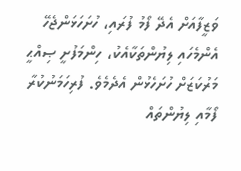ވަޒީފާއަށް އެދޭ ފޯމު ފުރައި، ހުށަހަޅަންޖެހޭ އެންމެހައި ލިޔުންތަކާއެކު، ހިންމަފުށީ ޞިއްޙީ މަރުކަޒަށް ހުށަހެޅުން އެދެމެވެ. ފުރިހަމަނުކުރާ ފޯމާއި ލިޔުންތައް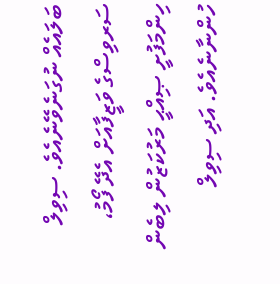ބަލައެއް ނުގަނެވޭނެއެވެ. ސިވިލް ސަރވިސްގެ ވަޒީފާއަށް އެދޭ ފޯމު، ހިންމަފުށީ ޞިއްޙީ މަރުކަޒުން ލިބެން ހުންނާނެއެވެ. އަދި ސިވިލް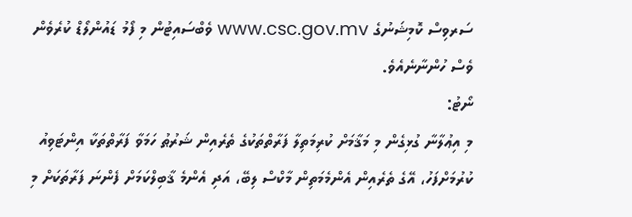ސަރވިސް ކޮމިޝަނުގެ www.csc.gov.mv ވެބްސައިޓުން މި ފޯމު ޑައުންލޯޑް ކުރެވެން ވެސް ހުންނާނެއެވެ.
ނޯޓު:
މި އިޢުލާނާ ގުޅިގެން މި މަޤާމަށް ކުރިމަތިލާ ފަރާތްތަކުގެ ތެރެއިން ޝަރުޠު ހަމަވާ ފަރާތްތަކާ އިންޓަވިއު ކުރުމަށްފަހު، އޭގެ ތެރެއިން އެންމެމަތިން މާކްސް ލިބޭ، އަދި އެންމެ ޤާބިލްކަމަށް ފެންނަ ފަރާތަކަށް މި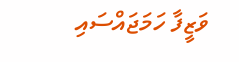ވަޒީފާ ހަމަޖައްސައި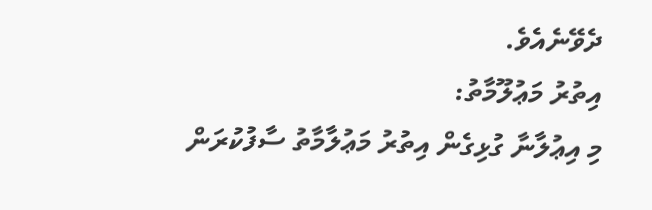ދެވޭނެއެވެ.
އިތުރު މަޢުލޫމާތު:
މި އިޢުލާނާ ގުޅިގެން އިތުރު މަޢުލާމާތު ސާފުކުރަން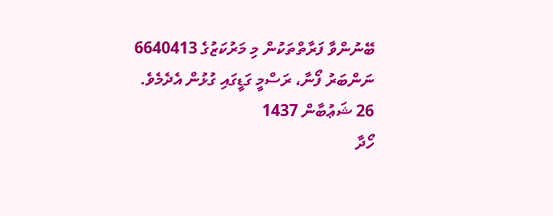ބޭނުންވާ ފަރާތްތަކުން މި މަރުކަޒުގެ 6640413 ނަންބަރު ފޯނާ، ރަސްމީ ގަޑީގައި ގުޅުން އެދެމެވެ.
26 ޝަޢުބާން 1437
ހޯދާ